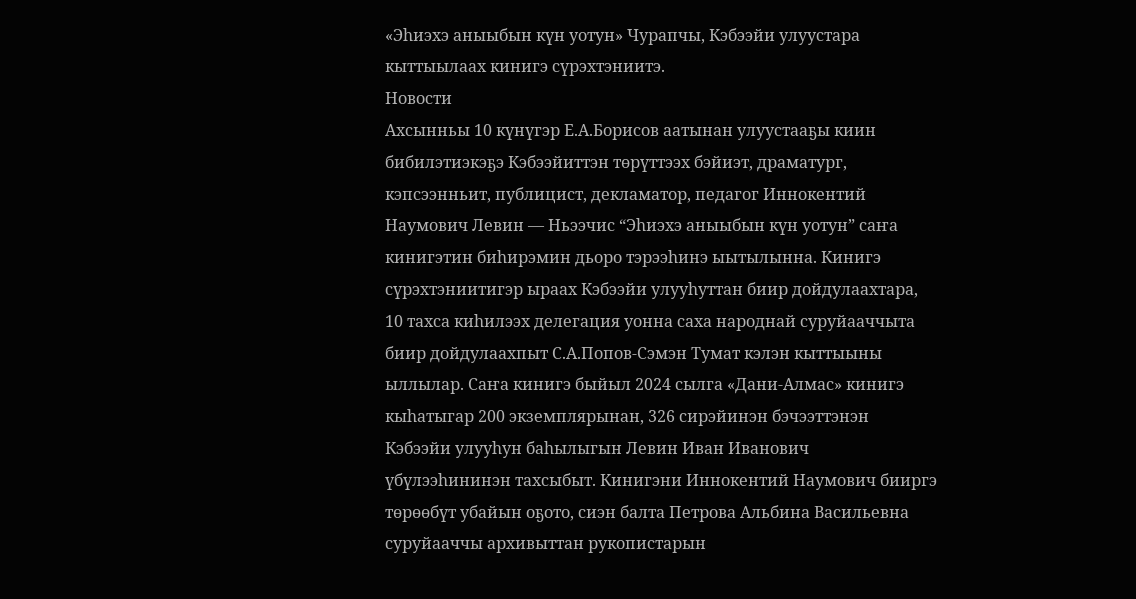«Эһиэхэ аныыбын күн уотун» Чурапчы, Кэбээйи улуустара кыттыылаах кинигэ сүрэхтэниитэ.
Новости
Ахсынньы 10 күнүгэр Е.А.Борисов аатынан улуустааҕы киин бибилэтиэкэҕэ Кэбээйиттэн төрүттээх бэйиэт, драматург, кэпсээнньит, публицист, декламатор, педагог Иннокентий Наумович Левин — Ньээчис “Эһиэхэ аныыбын күн уотун” саҥа кинигэтин биһирэмин дьоро тэрээһинэ ыытылынна. Кинигэ сүрэхтэниитигэр ыраах Кэбээйи улууһуттан биир дойдулаахтара, 10 тахса киһилээх делегация уонна саха народнай суруйааччыта биир дойдулаахпыт С.А.Попов-Сэмэн Тумат кэлэн кыттыыны ыллылар. Саҥа кинигэ быйыл 2024 сылга «Дани-Алмас» кинигэ кыһатыгар 200 экземплярынан, 326 сирэйинэн бэчээттэнэн Кэбээйи улууһун баһылыгын Левин Иван Иванович үбүлээһининэн тахсыбыт. Кинигэни Иннокентий Наумович бииргэ төрөөбүт убайын оҕото, сиэн балта Петрова Альбина Васильевна суруйааччы архивыттан рукопистарын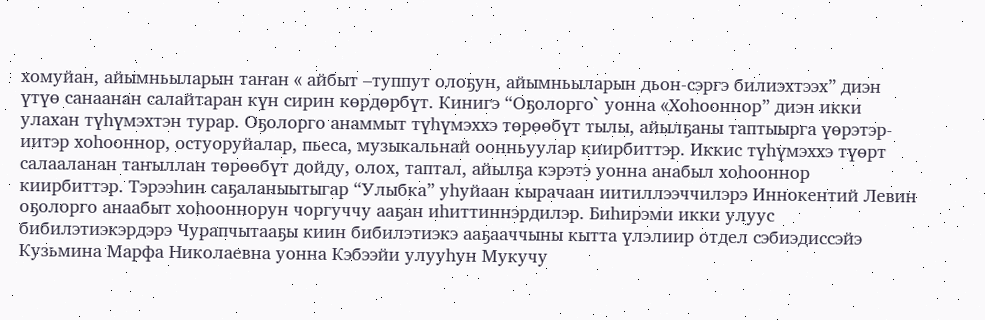хомуйан, айымньыларын таҥан « айбыт –туппут олоҕун, айымньыларын дьон-сэргэ билиэхтээх” диэн үтүө санаанан салайтаран күн сирин көрдөрбүт. Кинигэ “Оҕолорго` уонна «Хоһооннор” диэн икки улахан түһүмэхтэн турар. Оҕолорго анаммыт түһүмэххэ төрөөбүт тылы, айылҕаны таптыырга үөрэтэр-иитэр хоһооннор, остуоруйалар, пьеса, музыкальнай оонньуулар киирбиттэр. Иккис түһүмэххэ түөрт салааланан таҥыллан төрөөбүт дойду, олох, таптал, айылҕа кэрэтэ уонна анабыл хоһооннор киирбиттэр. Тэрээһин саҕаланыытыгар “Улыбка” уһуйаан кырачаан иитиллээччилэрэ Иннокентий Левин оҕолорго анаабыт хоһооннорун чоргуччу ааҕан иһиттиннэрдилэр. Биһирэми икки улуус бибилэтиэкэрдэрэ Чурапчытааҕы киин бибилэтиэкэ ааҕааччыны кытта үлэлиир отдел сэбиэдиссэйэ Кузьмина Марфа Николаевна уонна Кэбээйи улууһун Мукучу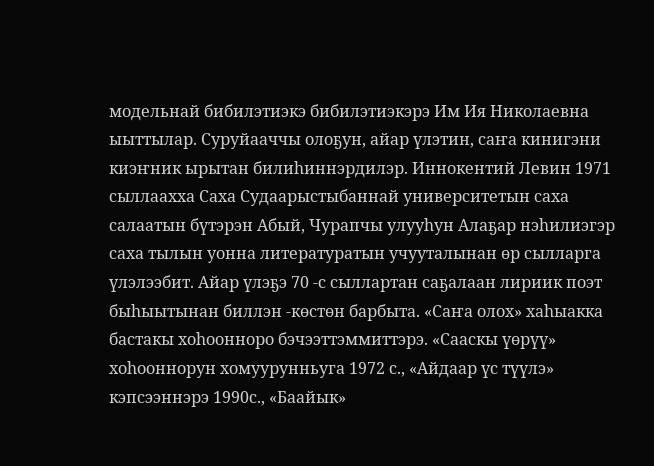модельнай бибилэтиэкэ бибилэтиэкэрэ Им Ия Николаевна ыыттылар. Суруйааччы олоҕун, айар үлэтин, саҥа кинигэни киэҥник ырытан билиһиннэрдилэр. Иннокентий Левин 1971 сыллаахха Саха Судаарыстыбаннай университетын саха салаатын бүтэрэн Абый, Чурапчы улууһун Алаҕар нэһилиэгэр саха тылын уонна литературатын учууталынан өр сылларга үлэлээбит. Айар үлэҕэ 70 -с сыллартан саҕалаан лириик поэт быһыытынан биллэн -көстөн барбыта. «Саҥа олох» хаһыакка бастакы хоһоонноро бэчээттэммиттэрэ. «Сааскы үөрүү» хоһооннорун хомуурунньуга 1972 с., «Айдаар үс түүлэ» кэпсээннэрэ 1990с., «Баайык»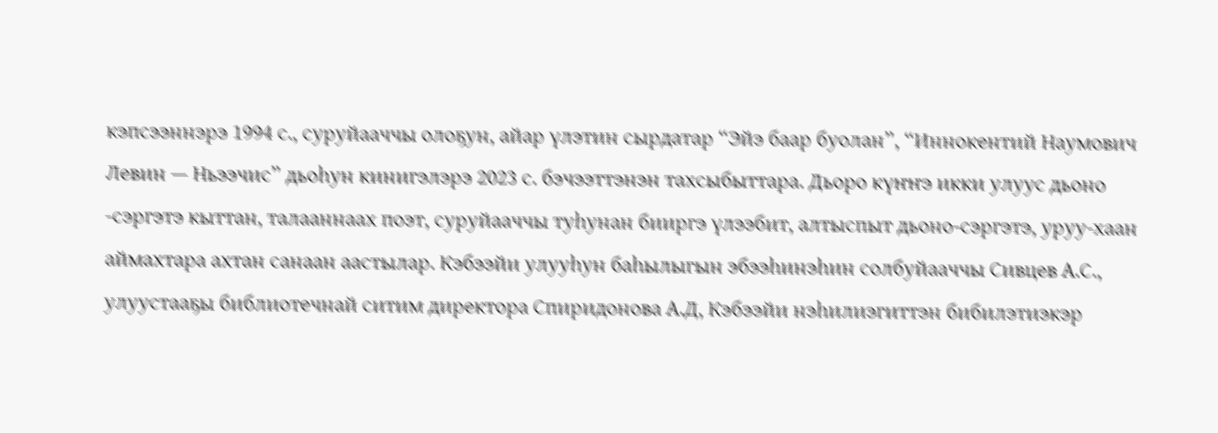кэпсээннэрэ 1994 с., суруйааччы олоҕун, айар үлэтин сырдатар “Эйэ баар буолан”, “Иннокентий Наумович Левин — Ньээчис” дьоһун кинигэлэрэ 2023 с. бэчээттэнэн тахсыбыттара. Дьоро күҥҥэ икки улуус дьоно -сэргэтэ кыттан, талааннаах поэт, суруйааччы туһунан бииргэ үлээбит, алтыспыт дьоно-сэргэтэ, уруу-хаан аймахтара ахтан санаан аастылар. Кэбээйи улууһун баһылыгын эбээһинэһин солбуйааччы Сивцев А.С., улуустааҕы библиотечнай ситим директора Спиридонова А.Д, Кэбээйи нэһилиэгиттэн бибилэтиэкэр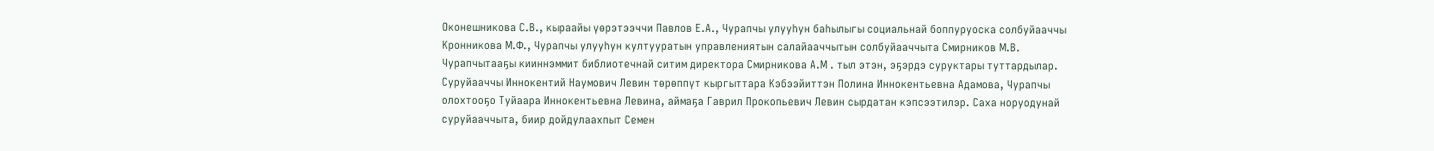Оконешникова С.В., кыраайы үөрэтээччи Павлов Е.А., Чурапчы улууһун баһылыгы социальнай боппуруоска солбуйааччы Кронникова М.Ф., Чурапчы улууһун култууратын управлениятын салайааччытын солбуйааччыта Смирников М.В. Чурапчытааҕы кииннэммит библиотечнай ситим директора Смирникова А.М . тыл этэн, эҕэрдэ суруктары туттардылар. Суруйааччы Иннокентий Наумович Левин төрөппүт кыргыттара Кэбээйиттэн Полина Иннокентьевна Адамова, Чурапчы олохтооҕо Туйаара Иннокентьевна Левина, аймаҕа Гаврил Прокопьевич Левин сырдатан кэпсээтилэр. Саха норуодунай суруйааччыта, биир дойдулаахпыт Семен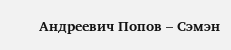Андреевич Попов – Сэмэн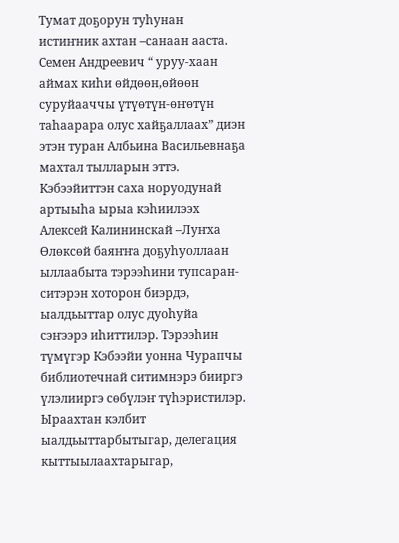Тумат доҕорун туһунан истиҥник ахтан –санаан ааста. Семен Андреевич “ уруу-хаан аймах киһи өйдөөн,өйөөн суруйааччы үтүөтүн-өҥөтүн таһаарара олус хайҕаллаах” диэн этэн туран Албьина Васильевнаҕа махтал тылларын эттэ. Кэбээйиттэн саха норуодунай артыыһа ырыа кэһиилээх Алексей Калининскай –Луҥха Өлөксөй баяҥҥа доҕуһуоллаан ыллаабыта тэрээһини тупсаран- ситэрэн хоторон биэрдэ, ыалдьыттар олус дуоһуйа сэҥээрэ иһиттилэр. Тэрээһин түмүгэр Кэбээйи уонна Чурапчы библиотечнай ситимнэрэ бииргэ үлэлииргэ сөбүлэҥ түһэристилэр. Ыраахтан кэлбит ыалдьыттарбытыгар, делегация кыттыылаахтарыгар,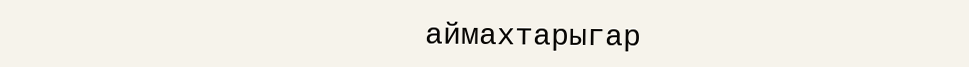аймахтарыгар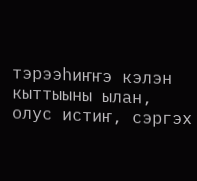тэрээһиҥҥэ кэлэн кыттыыны ылан, олус истиҥ, сэргэх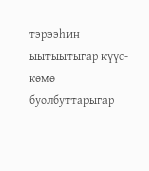тэрээһин ыытыытыгар күүс-көмө буолбуттарыгар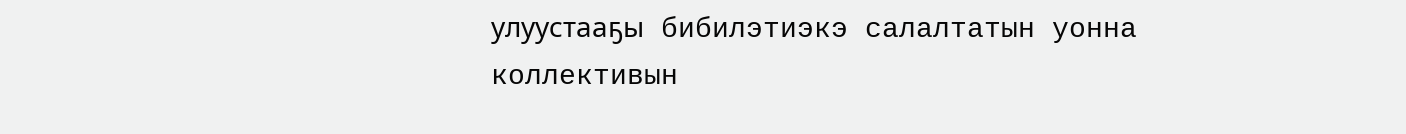улуустааҕы бибилэтиэкэ салалтатын уонна коллективын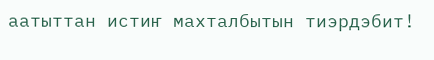аатыттан истиҥ махталбытын тиэрдэбит!